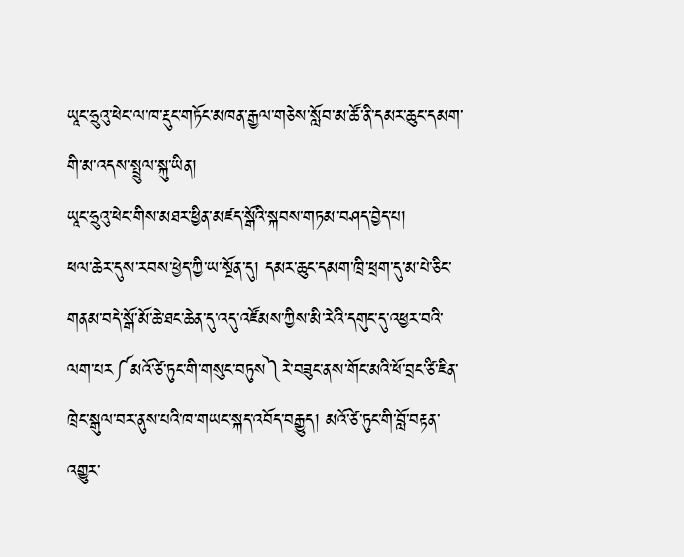ཡཱང་ཧྲུའུ་ཕེང་ལ་ཁ་རྡུང་གཏོང་མཁན་རྒྱལ་གཅེས་སློབ་མ་ཚོ་ནི་དམར་ཆུང་དམག་གི་མ་འདས་སྤྲུལ་སྐུ་ཡིན།
ཡཱང་ཧྲུའུ་ཕེང་གིས་མཐར་ཕྱིན་མཛད་སྒོའི་སྐབས་གཏམ་བཤད་བྱེད་པ།
ཕལ་ཆེར་དུས་རབས་ཕྱེད་ཀྱི་ཡ་སྔོན་དུ། དམར་ཆུང་དམག་ཁྲི་ཕྲག་དུ་མ་པེ་ཅིང་གནམ་བདེ་སྒོ་མོ་ཆེ་ཐང་ཆེན་དུ་འདུ་འཛོམས་ཀྱིས་མི་རེའི་དགུང་དུ་འཕྱར་བའི་ལག་པར༼མའོ་ཙེ་ཏུང་གི་གསུང་བཏུས༽རེ་བཟུང་ནས་གོང་མའི་ཕོ་བྲང་ཙི་ཇིན་ཁྲེང་སྒུལ་བར་ནུས་པའི་ཁ་གཡང་སྐད་འབོད་བརྒྱུད། མའོ་ཙེ་ཏུང་གི་བློ་བརྟན་འགྱུར་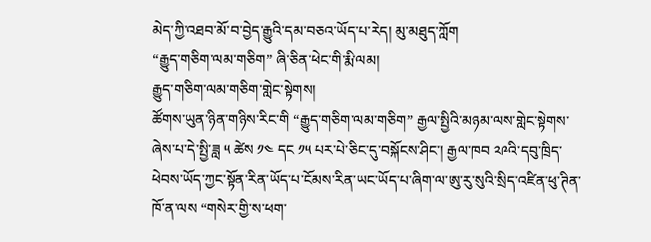མེད་ཀྱི་འཐབ་མོ་བ་བྱེད་རྒྱུའི་དམ་བཅའ་ཡོད་པ་རེད། མུ་མཐུད་ཀློག
“རྒྱུད་གཅིག་ལམ་གཅིག” ཞི་ཅིན་ཕེང་གི་རྨི་ལམ།
རྒྱུད་གཅིག་ལམ་གཅིག་གླེང་སྟེགས།
ཚོགས་ཡུན་ཉིན་གཉིས་རིང་གི “རྒྱུད་གཅིག་ལམ་གཅིག” རྒྱལ་སྤྱིའི་མཉམ་ལས་གླེང་སྟེགས་ཞེས་པ་དེ་སྤྱི་ཟླ ༥ ཚེས ༡༤ དང ༡༥ པར་པེ་ཅིང་དུ་བསྐོངས་ཤིང་། རྒྱལ་ཁབ ༢༩འི་དབུ་ཁྲིད་ཕེབས་ཡོད་ཀྱང་སྟོན་རིན་ཡོད་པ་ངོམས་རིན་ཡང་ཡོད་པ་ཞིག་ལ་ཨུ་རུ་སུའི་སྲིད་འཛིན་ཕུ་ཊིན་ཁོ་ན་ལས “གསེར་གྱི་ས་ཕག་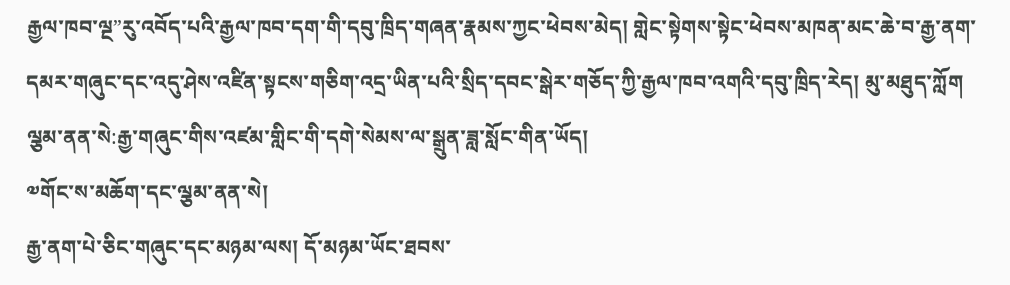རྒྱལ་ཁབ་ལྔ”རུ་འབོད་པའི་རྒྱལ་ཁབ་དག་གི་དབུ་ཁྲིད་གཞན་རྣམས་ཀྱང་ཕེབས་མེད། གླེང་སྟེགས་སྟེང་ཕེབས་མཁན་མང་ཆེ་བ་རྒྱ་ནག་དམར་གཞུང་དང་འདུ་ཤེས་འཛིན་སྟངས་གཅིག་འདྲ་ཡིན་པའི་སྲིད་དབང་སྒེར་གཅོད་ཀྱི་རྒྱལ་ཁབ་འགའི་དབུ་ཁྲིད་རེད། མུ་མཐུད་ཀློག
ལྕམ་ནན་སེ:རྒྱ་གཞུང་གིས་འཛམ་གླིང་གི་དགེ་སེམས་ལ་སྒྲུན་ཟླ་སློང་གིན་ཡོད།
༧གོང་ས་མཆོག་དང་ལྕམ་ནན་སེ།
རྒྱ་ནག་པེ་ཅིང་གཞུང་དང་མཉམ་ལས། དོ་མཉམ་ཡོང་ཐབས་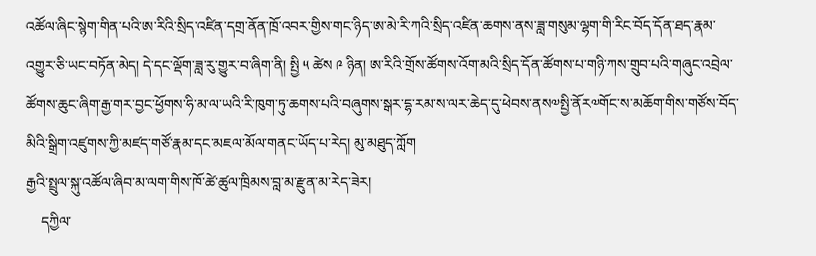འཚོལ་ཞིང་སྙེག་གིན་པའི་ཨ་རིའི་སྲིད་འཛིན་དགྲ་ནོན་ཁྲོ་འབར་གྱིས་གང་ཉིད་ཨ་མེ་རི་ཀའི་སྲིད་འཛིན་ཆགས་ནས་ཟླ་གསུམ་ལྷག་གི་རིང་བོད་དོན་ཐད་རྣམ་འགྱུར་ཅི་ཡང་བཏོན་མེད། དེ་དང་ལྡོག་ཟླ་རུ་གྱུར་བ་ཞིག་ནི། སྤྱི ༥ ཚེས ༩ ཉིན། ཨ་རིའི་གྲོས་ཚོགས་འོག་མའི་སྲིད་དོན་ཚོགས་པ་གཉི་ཀས་གྲུབ་པའི་གཞུང་འབྲེལ་ཚོགས་ཆུང་ཞིག་རྒྱ་གར་བྱང་ཕྱོགས་ཧི་མ་ལ་ཡའི་རི་ཁུག་ཏུ་ཆགས་པའི་བཞུགས་སྒར་དྷ་རམ་ས་ལར་ཆེད་དུ་ཕེབས་ནས༧སྤྱི་ནོར༧གོང་ས་མཆོག་གིས་གཙོས་བོད་མིའི་སྒྲིག་འཛུགས་ཀྱི་མཛད་གཙོ་རྣམ་དང་མཇལ་མོལ་གནང་ཡོད་པ་རེད། མུ་མཐུད་ཀློག
རྒྱའི་སྤྲུལ་སྐུ་འཚོལ་ཞིབ་མ་ལག་གིས་ཁོ་ཚེ་ཚུལ་ཁྲིམས་བླ་མ་རྫུན་མ་རེད་ཟེར།
    དཀྱིལ་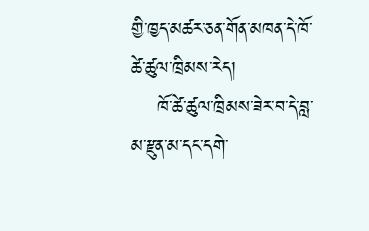གྱི་ཁྱད་མཚར་ཅན་གོན་མཁན་དེ་ཁོ་ཚེ་ཚུལ་ཁྲིམས་རེད།
    ཁོ་ཚེ་ཚུལ་ཁྲིམས་ཟེར་བ་དེ་བླ་མ་རྫུན་མ་དང་དགེ་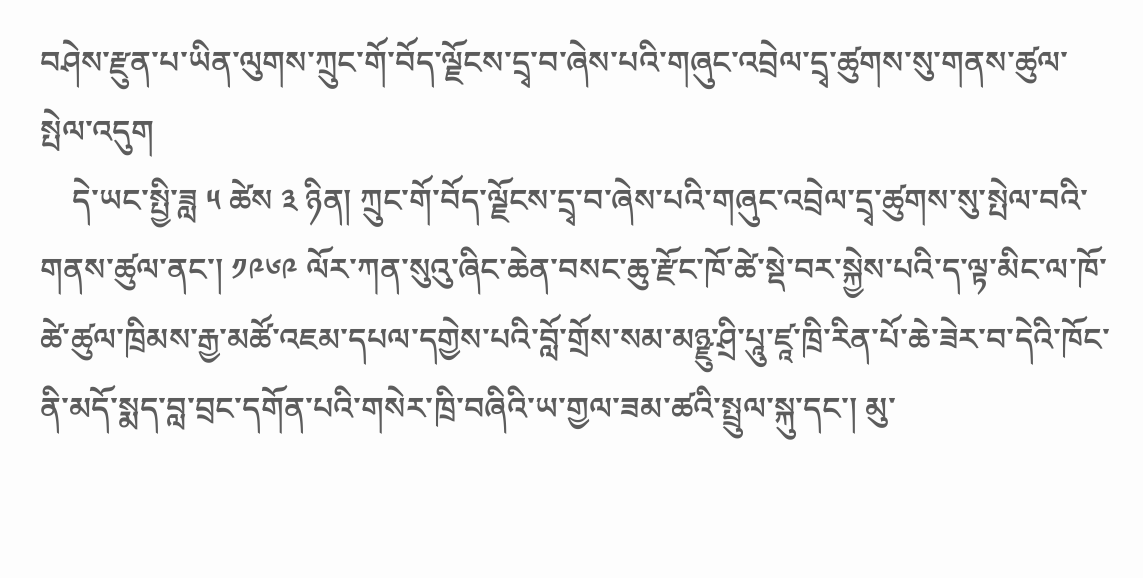བཤེས་རྫུན་པ་ཡིན་ལུགས་ཀྲུང་གོ་བོད་ལྗོངས་དྲྭ་བ་ཞེས་པའི་གཞུང་འབྲེལ་དྲྭ་ཚུགས་སུ་གནས་ཚུལ་སྤེལ་འདུག
    དེ་ཡང་སྤྱི་ཟླ ༥ ཚེས ༣ ཉིན། ཀྲུང་གོ་བོད་ལྗོངས་དྲྭ་བ་ཞེས་པའི་གཞུང་འབྲེལ་དྲྭ་ཚུགས་སུ་སྤེལ་བའི་གནས་ཚུལ་ནང་། ༡༩༦༩ ལོར་ཀན་སུའུ་ཞིང་ཆེན་བསང་ཆུ་རྫོང་ཁོ་ཚེ་སྡེ་བར་སྐྱེས་པའི་ད་ལྟ་མིང་ལ་ཁོ་ཚེ་ཚུལ་ཁྲིམས་རྒྱ་མཚོ་འཇམ་དཔལ་དགྱེས་པའི་བློ་གྲོས་སམ་མཉྫུ་ཤྲི་པཱུ་ཛཱ་ཁྲི་རིན་པོ་ཆེ་ཟེར་བ་དེའི་ཁོང་ནི་མདོ་སྨད་བླ་བྲང་དགོན་པའི་གསེར་ཁྲི་བཞིའི་ཡ་གྱལ་ཟམ་ཚའི་སྤྲུལ་སྐུ་དང་། མུ་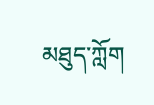མཐུད་ཀློག